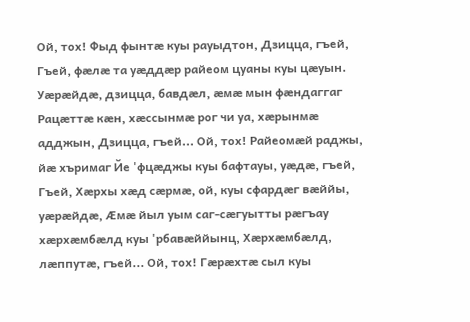Ой, тох! Фыд фынтæ куы рауыдтон, Дзицца, гъей, Гъей, фæлæ та уæддæр райеом цуаны куы цæуын. Уæрæйдæ, дзицца, бавдæл, æмæ мын фæндаггаг Рацæттæ кæн, хæссынмæ рог чи уа, хæрынмæ адджын, Дзицца, гъей... Ой, тох! Райеомæй раджы, йæ хъримаг Йе 'фцæджы куы бафтауы, уæдæ, гъей, Гъей, Хæрхы хæд сæрмæ, ой, куы сфардæг вæййы, уæрæйдæ, Æмæ йыл уым саг-сæгуытты рæгъау хæрхæмбæлд куы 'рбавæййынц, Хæрхæмбæлд, лæппутæ, гъей... Ой, тох! Гæрæхтæ сыл куы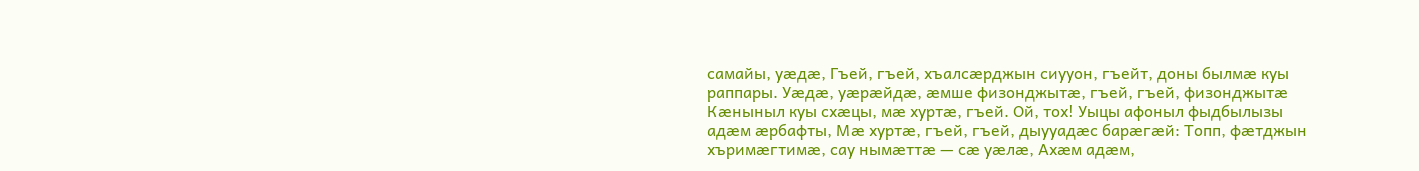самайы, уæдæ, Гъей, гъей, хъалсæрджын сиууон, гъейт, доны былмæ куы раппары. Уæдæ, уæрæйдæ, æмше физонджытæ, гъей, гъей, физонджытæ Кæныныл куы схæцы, мæ хуртæ, гъей. Ой, тох! Уыцы афоныл фыдбылызы адæм æрбафты, Мæ хуртæ, гъей, гъей, дыууадæс барæгæй: Топп, фæтджын хъримæгтимæ, сау нымæттæ — сæ уæлæ, Ахæм адæм,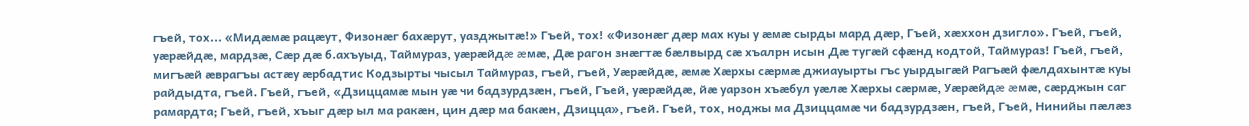гъей, тох... «Мидæмæ рацæут, Физонæг бахæрут, уазджытæ!» Гъей, тох! «Физонæг дæр мах куы у æмæ сырды мард дæр, Гъей, хæххон дзигло». Гъей, гъей, уæрæйдæ, мардзæ, Сæр дæ б.ахъуыд, Таймураз, уæрæйдæ æмæ, Дæ рагон знæгтæ бæлвырд сæ хъалрн исын Дæ тугæй сфæнд кодтой, Таймураз! Гъей, гъей, мигъæй æврагъы астæу æрбадтис Кодзырты чысыл Таймураз, гъей, гъей, Уæрæйдæ, æмæ Хæрхы сæрмæ джиауырты гъс уырдыгæй Рагъæй фæлдахынтæ куы райдыдта, гъей. Гъей, гъей, «Дзиццамæ мын уæ чи бадзурдзæн, гъей, Гъей, уæрæйдæ, йæ уарзон хъæбул уæлæ Хæрхы сæрмæ, Уæрæйдæ æмæ, сæрджын саг рамардта; Гъей, гъей, хъыг дæр ыл ма ракæн, цин дæр ма бакæн, Дзицца», гъей. Гъей, тох, ноджы ма Дзиццамæ чи бадзурдзæн, гъей, Гъей, Нинийы пæлæз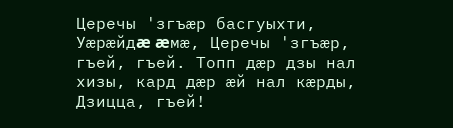Церечы 'згъæр басгуыхти, Уæрæйдæ æмæ, Церечы 'згъæр, гъей, гъей. Топп дæр дзы нал хизы, кард дæр æй нал кæрды, Дзицца, гъей!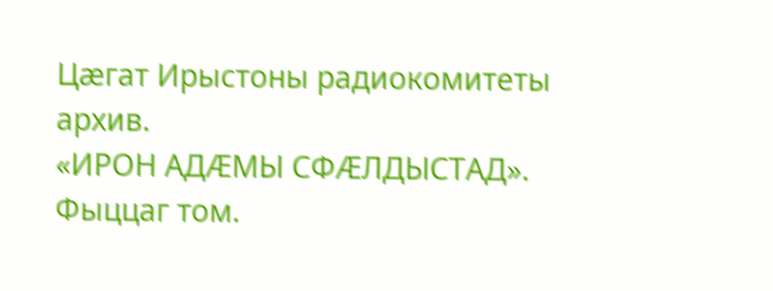Цæгат Ирыстоны радиокомитеты архив.
«ИРОН АДÆМЫ СФÆЛДЫСТАД». Фыццаг том.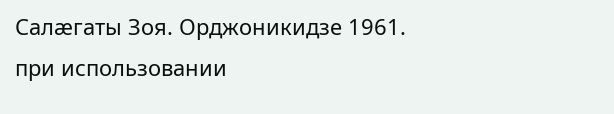Салæгаты Зоя. Орджоникидзе 1961.
при использовании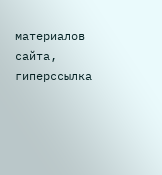материалов сайта, гиперссылка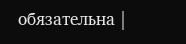обязательна |